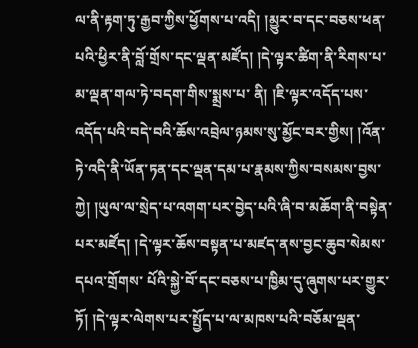ལ་ནི་རྟག་ཏུ་རྒྱབ་ཀྱིས་ཕྱོགས་པ་འདི། །མྱུར་བ་དང་བཅས་ཕན་པའི་ཕྱིར་ནི་བློ་གྲོས་དང་ལྡན་མཛོད། །དེ་ལྟར་ཚིག་ནི་རིགས་པ་མ་ལྡན་གལ་ཏེ་བདག་གིས་སྨྲས་པ་ ནི། །ཇི་ལྟར་འདོད་པས་འདོད་པའི་བདེ་བའི་ཆོས་འབྲེལ་ཉམས་སུ་མྱོང་བར་གྱིས། །འོན་ཏེ་འདི་ནི་ཡོན་ཏན་དང་ལྡན་དམ་པ་རྣམས་ཀྱིས་བསམས་བྱས་ཀྱེ། །ཡུལ་ལ་སྲེད་པ་འགག་པར་བྱེད་པའི་ཞི་བ་མཆོག་ནི་བསྟེན་པར་མཛོད། །དེ་ལྟར་ཆོས་བསྟན་པ་མཛད་ནས་བྱང་ཆུབ་སེམས་དཔའ་གྲོགས་ པོའི་སྐྱེ་བོ་དང་བཅས་པ་ཁྱིམ་དུ་ཞུགས་པར་གྱུར་ཏོ། །དེ་ལྟར་ལེགས་པར་སྤྱོད་པ་ལ་མཁས་པའི་བཅོམ་ལྡན་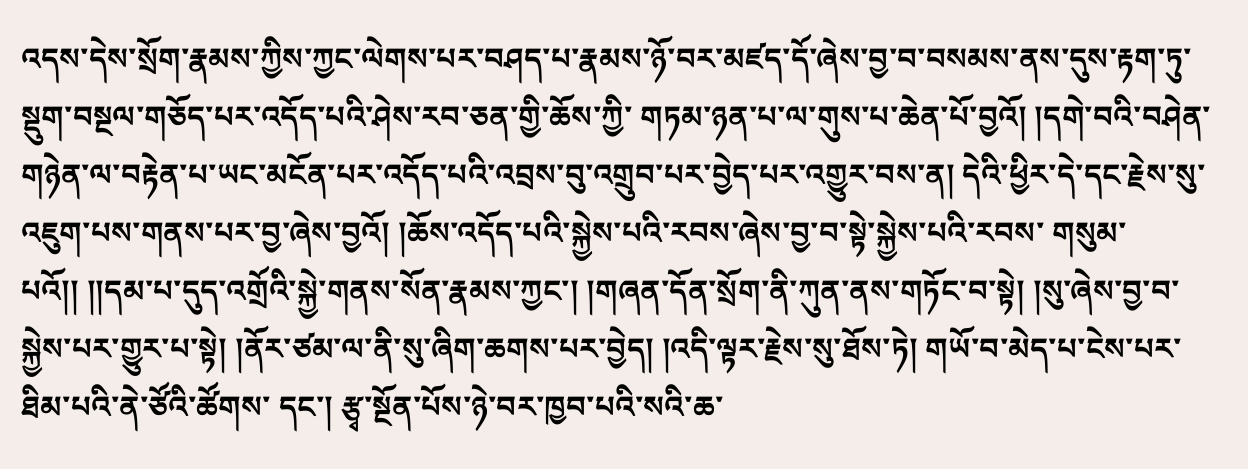འདས་དེས་སྲོག་རྣམས་ཀྱིས་ཀྱང་ལེགས་པར་བཤད་པ་རྣམས་ཉོ་བར་མཛད་དོ་ཞེས་བྱ་བ་བསམས་ནས་དུས་རྟག་ཏུ་སྡུག་བསྔལ་གཅོད་པར་འདོད་པའི་ཤེས་རབ་ཅན་གྱི་ཆོས་ཀྱི་ གཏམ་ཉན་པ་ལ་གུས་པ་ཆེན་པོ་བྱའོ། །དགེ་བའི་བཤེན་གཉེན་ལ་བརྟེན་པ་ཡང་མངོན་པར་འདོད་པའི་འབྲས་བུ་འགྲུབ་པར་བྱེད་པར་འགྱུར་བས་ན། དེའི་ཕྱིར་དེ་དང་རྗེས་སུ་འཇུག་པས་གནས་པར་བྱ་ཞེས་བྱའོ། །ཆོས་འདོད་པའི་སྐྱེས་པའི་རབས་ཞེས་བྱ་བ་སྟེ་སྐྱེས་པའི་རབས་ གསུམ་པའོ།། །།དམ་པ་དུད་འགྲོའི་སྐྱེ་གནས་སོན་རྣམས་ཀྱང་། །གཞན་དོན་སྲོག་ནི་ཀུན་ནས་གཏོང་བ་སྟེ། །སུ་ཞེས་བྱ་བ་སྐྱེས་པར་གྱུར་པ་སྟེ། །ནོར་ཙམ་ལ་ནི་སུ་ཞིག་ཆགས་པར་བྱེད། །འདི་ལྟར་རྗེས་སུ་ཐོས་ཏེ། གཡོ་བ་མེད་པ་ངེས་པར་ཐིམ་པའི་ནེ་ཙོའི་ཚོགས་ དང་། རྩྭ་སྔོན་པོས་ཉེ་བར་ཁྱབ་པའི་སའི་ཆ་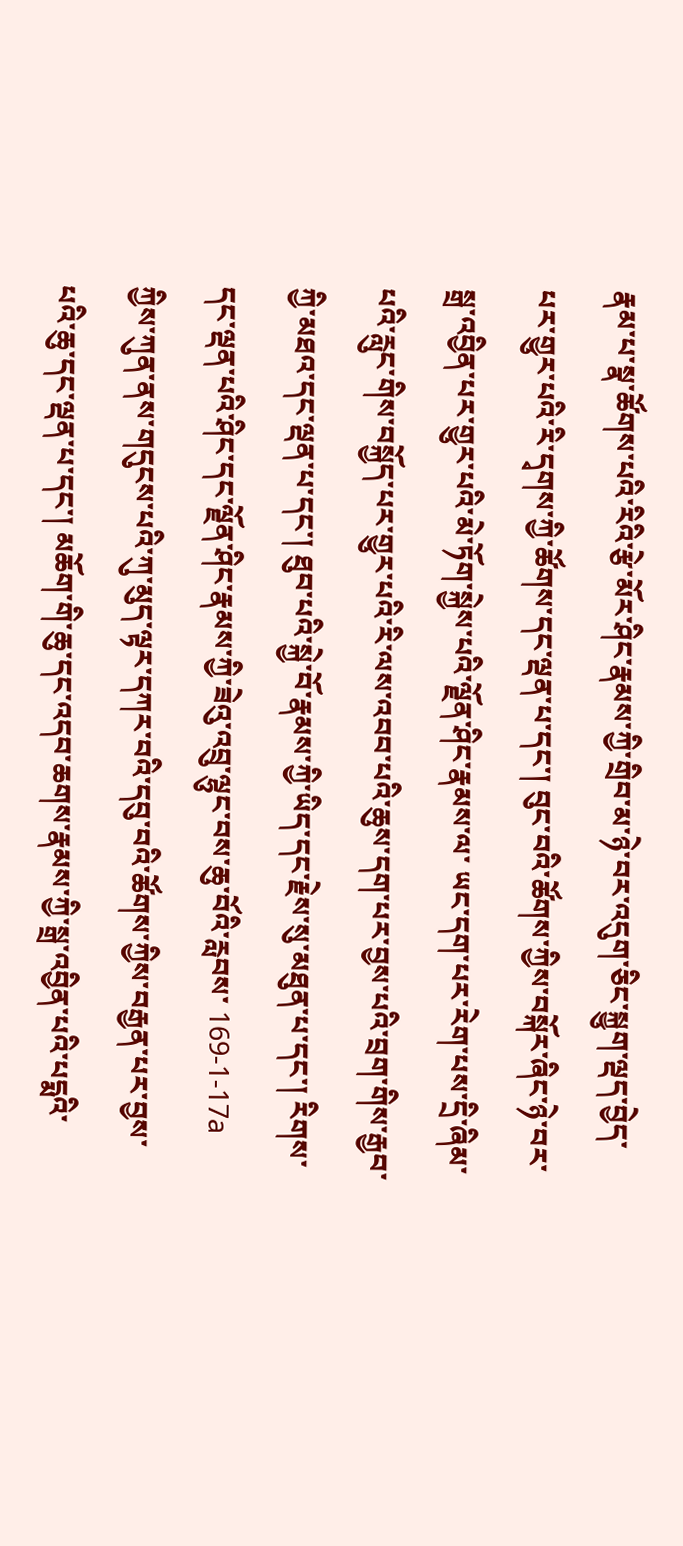རྣམ་པ་སྣ་ཚོགས་པའི་རིའི་རྩེ་མོར་ཤིང་རྣམས་ཀྱི་གྲིབ་མ་ཉེ་བར་འདུག་ཅིང་སྐྱུག་ལྡད་བྱེད་པར་གྱུར་པའི་རི་དྭགས་ཀྱི་ཚོགས་དང་ལྡན་པ་དང་། བུང་བའི་ཚོགས་ཀྱིས་བསྐོར་ཞིང་ཉེ་བར་སྒྲ་འབྱིན་པར་གྱུར་པའི་མེ་ཏོག་སྐྱེས་པའི་ལྗོན་ཤིང་རྣམས་ལ་ ཡང་དག་པར་རེག་པས་དྲི་ཞིམ་པའི་རླུང་གིས་བསྐྱོད་པར་གྱུར་པའི་རི་ལས་འབབ་པའི་ཆུས་དག་པར་བྱས་པའི་བྲག་གིས་རྒྱབ་ཀྱི་མཐའ་དང་ལྡན་པ་དང་། ཐུབ་པའི་སྐྱེ་བོ་རྣམས་ཀྱི་ཡིད་དང་རྗེས་སུ་མཐུན་པ་དང་། རིགས་དང་ལྡན་པའི་ཤིང་དང་ལྗོན་ཤིང་རྣམས་ཀྱི་ཟེའུ་འབྲུ་ལྷུང་བས་ཆུ་བོའི་རླབས་ 169-1-17a ཀྱིས་ཀུན་ནས་གདུངས་པའི་ཀུ་མུད་ལྟར་དཀར་བའི་དབུ་བའི་ཚོགས་ཀྱིས་བརྒྱན་པར་བྱས་པའི་ཆུ་དང་ལྡན་པ་དང་། མཆོག་གི་ཆུ་དང་འདབ་ཆགས་རྣམས་ཀྱི་སྒྲ་འབྱིན་པའི་པདྨའི་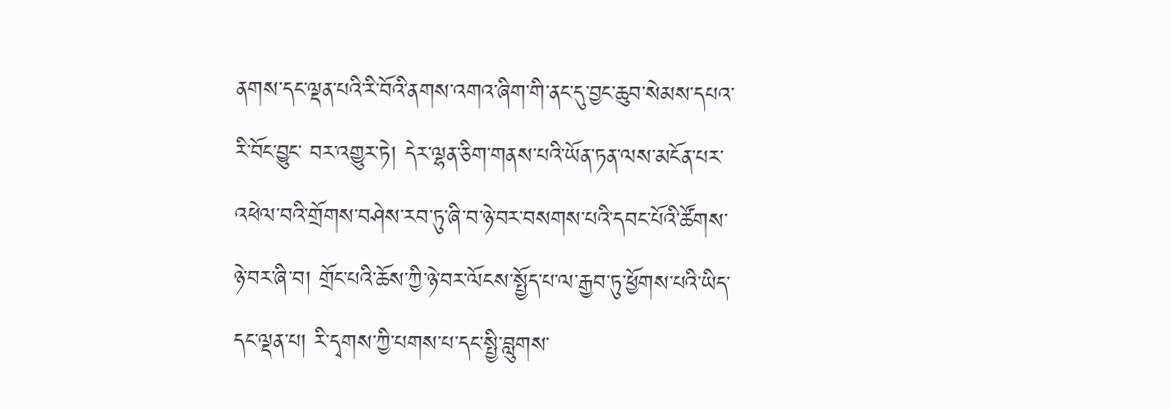ནགས་དང་ལྡན་པའི་རི་བོའི་ནགས་འགའ་ཞིག་གི་ནང་དུ་བྱང་ཆུབ་སེམས་དཔའ་རི་བོང་བྱུང་ བར་འགྱུར་ཏེ། དེར་ལྷན་ཅིག་གནས་པའི་ཡོན་ཏན་ལས་མངོན་པར་འཕེལ་བའི་གྲོགས་བཤེས་རབ་ཏུ་ཞི་བ་ཉེ་བར་བསགས་པའི་དབང་པོའི་ཚོགས་ཉེ་བར་ཞི་བ། གྲོང་པའི་ཆོས་ཀྱི་ཉེ་བར་ལོངས་སྤྱོད་པ་ལ་རྒྱབ་ཏུ་ཕྱོགས་པའི་ཡིད་དང་ལྡན་པ། རི་དྭགས་ཀྱི་པགས་པ་དང་སྤྱི་བླུགས་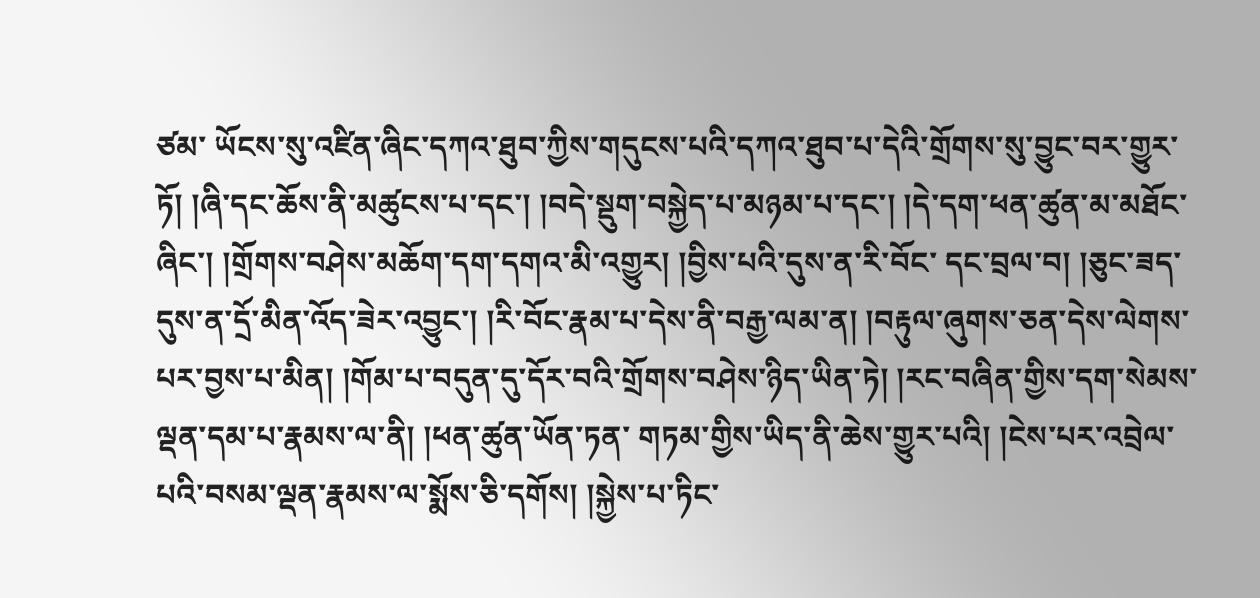ཙམ་ ཡོངས་སུ་འཛིན་ཞིང་དཀའ་ཐུབ་ཀྱིས་གདུངས་པའི་དཀའ་ཐུབ་པ་དེའི་གྲོགས་སུ་བྱུང་བར་གྱུར་ཏོ། །ཞི་དང་ཆོས་ནི་མཚུངས་པ་དང་། །བདེ་སྡུག་བསྐྱེད་པ་མཉམ་པ་དང་། །དེ་དག་ཕན་ཚུན་མ་མཐོང་ཞིང་། །གྲོགས་བཤེས་མཆོག་དག་དགའ་མི་འགྱུར། །བྱིས་པའི་དུས་ན་རི་བོང་ དང་བྲལ་བ། །ཅུང་ཟད་དུས་ན་དྲོ་མིན་འོད་ཟེར་འབྱུང་། །རི་བོང་རྣམ་པ་དེས་ནི་བརྒྱ་ལམ་ན། །བརྟུལ་ཞུགས་ཅན་དེས་ལེགས་པར་བྱས་པ་མིན། །གོམ་པ་བདུན་དུ་དོར་བའི་གྲོགས་བཤེས་ཉིད་ཡིན་ཏེ། །རང་བཞིན་གྱིས་དག་སེམས་ལྡན་དམ་པ་རྣམས་ལ་ནི། །ཕན་ཚུན་ཡོན་ཏན་ གཏམ་གྱིས་ཡིད་ནི་ཆེས་གྱུར་པའི། །ངེས་པར་འབྲེལ་པའི་བསམ་ལྡན་རྣམས་ལ་སྨོས་ཅི་དགོས། །སྐྱེས་པ་ཏིང་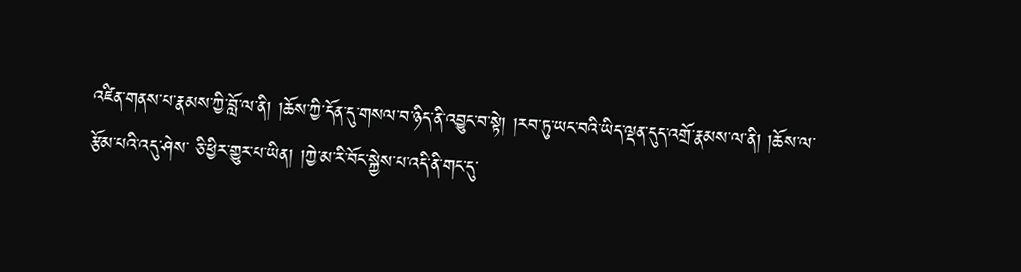འཛིན་གནས་པ་རྣམས་ཀྱི་བློ་ལ་ནི། །ཆོས་ཀྱི་དོན་དུ་གསལ་བ་ཉིད་ནི་འབྱུང་བ་སྟེ། །རབ་ཏུ་ཡང་བའི་ཡིད་ལྡན་དུད་འགྲོ་རྣམས་ལ་ནི། །ཆོས་ལ་རྩོམ་པའི་འདུ་ཤེས་ ཅི་ཕྱིར་གྱུར་པ་ཡིན། །ཀྱེ་མ་རི་བོང་སྐྱེས་པ་འདི་ནི་གང་དུ་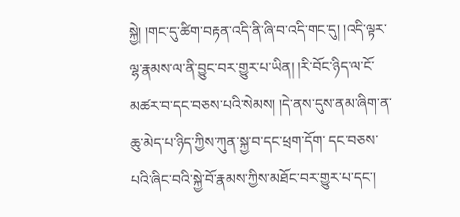སྐྱེ། །གང་དུ་ཚིག་བརྟན་འདི་ནི་ཞི་བ་འདི་གང་དུ། །འདི་ལྟར་ལྷ་རྣམས་ལ་ནི་བྱུང་བར་གྱུར་པ་ཡིན། །རི་བོང་ཉིད་ལ་ངོ་མཚར་བ་དང་བཅས་པའི་སེམས། །དེ་ནས་དུས་ནམ་ཞིག་ན་ཆུ་མེད་པ་ཉིད་ཀྱིས་ཀུན་སྐྱ་བ་དང་ཕྲག་དོག་ དང་བཅས་པའི་ཞིང་བའི་སྐྱེ་བོ་རྣམས་ཀྱིས་མཐོང་བར་གྱུར་པ་དང་།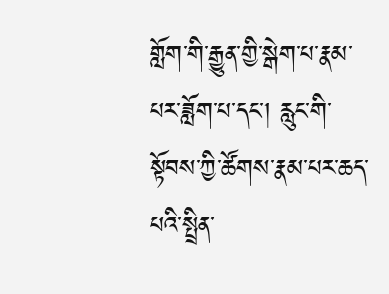གློག་གི་རྒྱུན་གྱི་སྒེག་པ་རྣམ་པར་ཟློག་པ་དང་། རླུང་གི་སྟོབས་ཀྱི་ཚོགས་རྣམ་པར་ཆད་པའི་སྤྲིན་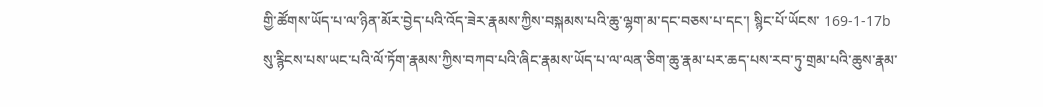གྱི་ཚོགས་ཡོད་པ་ལ་ཉིན་མོར་བྱེད་པའི་འོད་ཟེར་རྣམས་ཀྱིས་བསྐམས་པའི་ཆུ་ལྷག་མ་དང་བཅས་པ་དང་། སྙིང་པོ་ཡོངས་ 169-1-17b སུ་རྙིངས་པས་ཡང་པའི་ལོ་ཏོག་རྣམས་ཀྱིས་བཀབ་པའི་ཞིང་རྣམས་ཡོད་པ་ལ་ལན་ཅིག་ཆུ་རྣམ་པར་ཆད་པས་རབ་ཏུ་གྲམ་པའི་ཆུས་རྣམ་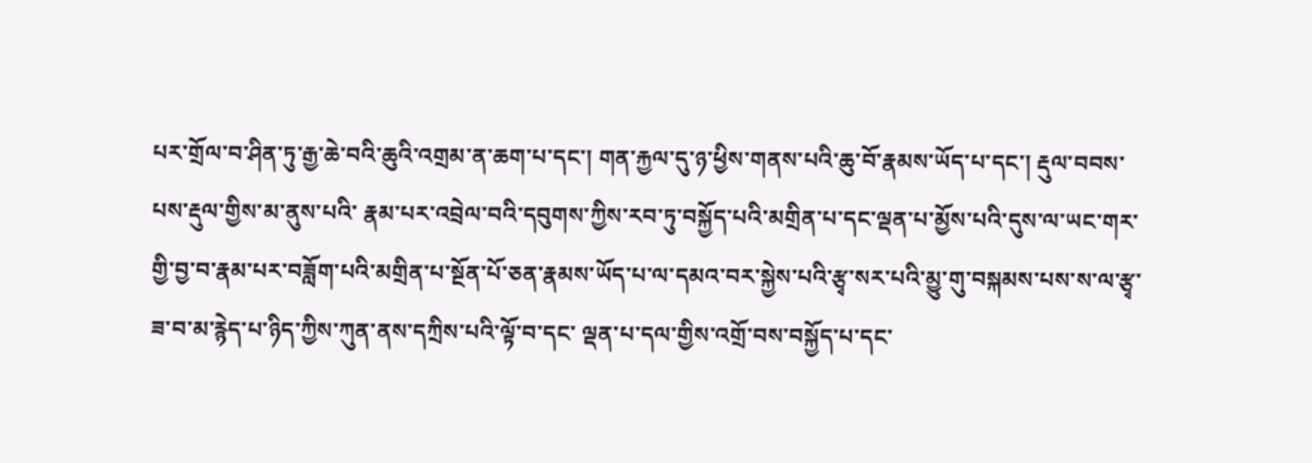པར་གྲོལ་བ་ཤིན་ཏུ་རྒྱ་ཆེ་བའི་ཆུའི་འགྲམ་ན་ཆག་པ་དང་། གན་རྐྱལ་དུ་ཉ་ཕྱིས་གནས་པའི་ཆུ་བོ་རྣམས་ཡོད་པ་དང་། རྡུལ་བབས་པས་རྡུལ་གྱིས་མ་ནུས་པའི་ རྣམ་པར་འབྲེལ་བའི་དབུགས་ཀྱིས་རབ་ཏུ་བསྐྱོད་པའི་མགྲིན་པ་དང་ལྡན་པ་མྱོས་པའི་དུས་ལ་ཡང་གར་གྱི་བྱ་བ་རྣམ་པར་བཟློག་པའི་མགྲིན་པ་སྔོན་པོ་ཅན་རྣམས་ཡོད་པ་ལ་དམའ་བར་སྐྱེས་པའི་རྩྭ་སར་པའི་མྱུ་གུ་བསྐམས་པས་ས་ལ་རྩྭ་ཟ་བ་མ་རྙེད་པ་ཉིད་ཀྱིས་ཀུན་ནས་དཀྲིས་པའི་ལྟོ་བ་དང་ ལྡན་པ་དལ་གྱིས་འགྲོ་བས་བསྐྱོད་པ་དང་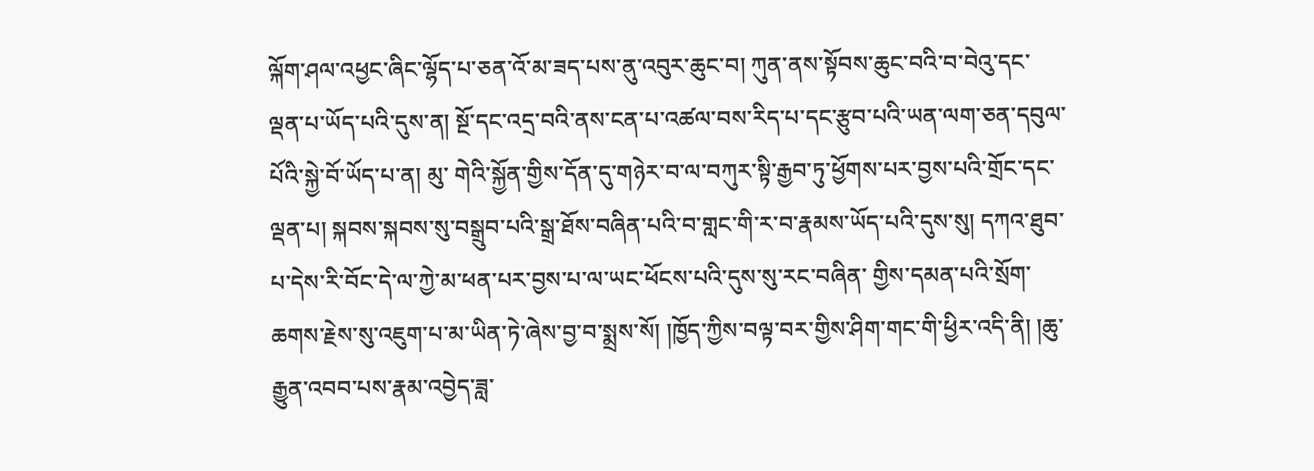ལྐོག་ཤལ་འཕྱང་ཞིང་ལྷོད་པ་ཅན་འོ་མ་ཟད་པས་ནུ་འབུར་ཆུང་བ། ཀུན་ནས་སྟོབས་ཆུང་བའི་བ་བེའུ་དང་ལྡན་པ་ཡོད་པའི་དུས་ན། སྔོ་དང་འདྲ་བའི་ནས་ངན་པ་འཚལ་བས་རིད་པ་དང་རྩུབ་པའི་ཡན་ལག་ཅན་དབུལ་པོའི་སྐྱེ་བོ་ཡོད་པ་ན། མུ་ གེའི་སྐྱོན་གྱིས་དོན་དུ་གཉེར་བ་ལ་བཀུར་སྟི་རྒྱབ་ཏུ་ཕྱོགས་པར་བྱས་པའི་གྲོང་དང་ལྡན་པ། སྐབས་སྐབས་སུ་བསྒྲུབ་པའི་སྒྲ་ཐོས་བཞིན་པའི་བ་གླང་གི་ར་བ་རྣམས་ཡོད་པའི་དུས་སུ། དཀའ་ཐུབ་པ་དེས་རི་བོང་དེ་ལ་ཀྱེ་མ་ཕན་པར་བྱས་པ་ལ་ཡང་ཕོངས་པའི་དུས་སུ་རང་བཞིན་ གྱིས་དམན་པའི་སྲོག་ཆགས་རྗེས་སུ་འཇུག་པ་མ་ཡིན་ཏེ་ཞེས་བྱ་བ་སྨྲས་སོ། །ཁྱོད་ཀྱིས་བལྟ་བར་གྱིས་ཤིག་གང་གི་ཕྱིར་འདི་ནི། །ཆུ་རྒྱུན་འབབ་པས་རྣམ་འབྱེད་ཟླ་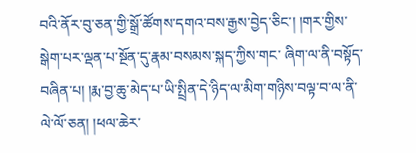བའི་ནོར་བུ་ཅན་གྱི་སྒྲོ་ཚོགས་དགའ་བས་རྒྱས་བྱེད་ཅིང་། །གར་གྱིས་སྒེག་པར་ལྡན་པ་སྔོན་དུ་རྣམ་བསམས་སྐད་ཀྱིས་གང་ ཞིག་ལ་ནི་བསྟོད་བཞིན་པ། །རྨ་བྱ་ཆུ་མེད་པ་ཡི་སྤྲིན་དེ་ཉིད་ལ་མིག་གཉིས་བལྟ་བ་ལ་ནི་ལེ་ལོ་ཅན། །ཕལ་ཆེར་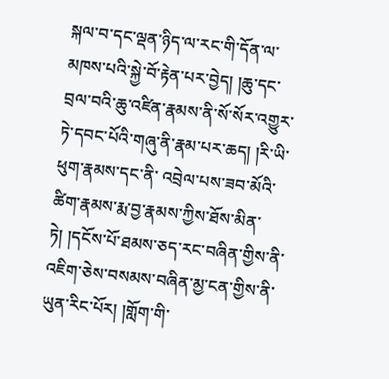སྐལ་བ་དང་ལྡན་ཉིད་ལ་རང་གི་དོན་ལ་མཁས་པའི་སྐྱེ་བོ་རྟེན་པར་བྱེད། །ཆུ་དང་བྲལ་བའི་ཆུ་འཛིན་རྣམས་ནི་སོ་སོར་འགྱུར་ཏེ་དབང་པོའི་གཞུ་ནི་རྣམ་པར་ཆད། །རི་ཡི་ཕུག་རྣམས་དང་ནི་ འབྲེལ་པས་ཟབ་མོའི་ཚིག་རྣམས་རྨ་བྱ་རྣམས་ཀྱིས་ཐོས་མིན་ཏེ། །དངོས་པོ་ཐམས་ཅད་རང་བཞིན་གྱིས་ནི་འཇིག་ཅེས་བསམས་བཞིན་མྱ་ངན་གྱིས་ནི་ཡུན་རིང་པོར། །གློག་གི་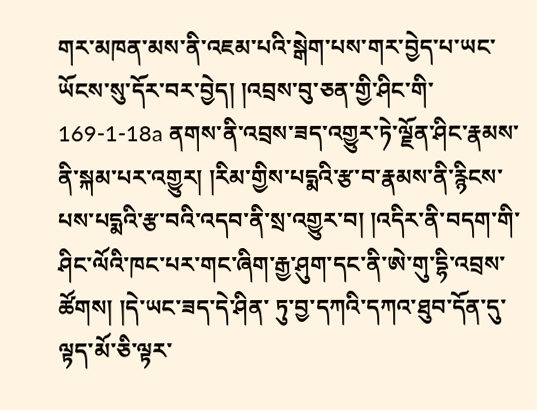གར་མཁན་མས་ནི་འཇམ་པའི་སྒེག་པས་གར་བྱེད་པ་ཡང་ཡོངས་སུ་དོར་བར་བྱེད། །འབྲས་བུ་ཅན་གྱི་ཤིང་གི་ 169-1-18a ནགས་ནི་འབྲས་ཟད་འགྱུར་ཏེ་ལྗོན་ཤིང་རྣམས་ནི་སྐམ་པར་འགྱུར། །རིམ་གྱིས་པདྨའི་རྩ་བ་རྣམས་ནི་རྙིངས་པས་པདྨའི་རྩ་བའི་འདབ་ནི་སྲ་འགྱུར་བ། །འདིར་ནི་བདག་གི་ཤིང་ལོའི་ཁང་པར་གང་ཞིག་རྒྱ་ཤུག་དང་ནི་ཨེ་གུ་དྷི་འབྲས་ཚོགས། །དེ་ཡང་ཟད་དེ་ཤིན་ ཏུ་བྱ་དཀའི་དཀའ་ཐུབ་དོན་དུ་ལྟད་མོ་ཅི་ལྟར་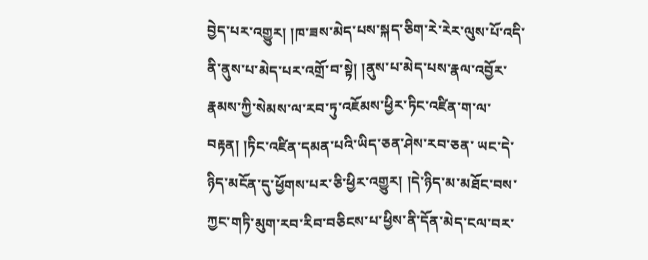བྱེད་པར་འགྱུར། །ཁ་ཟས་མེད་པས་སྐད་ཅིག་རེ་རེར་ལུས་པོ་འདི་ནི་ནུས་པ་མེད་པར་འགྲོ་བ་སྟེ། །ནུས་པ་མེད་པས་རྣལ་འབྱོར་རྣམས་ཀྱི་སེམས་ལ་རབ་ཏུ་འཇོམས་ཕྱིར་ཏིང་འཛིན་ག་ལ་བརྟན། །ཏིང་འཛིན་དམན་པའི་ཡིད་ཅན་ཤེས་རབ་ཅན་ ཡང་དེ་ཉིད་མངོན་དུ་ཕྱོགས་པར་ཅི་ཕྱིར་འགྱུར། །དེ་ཉིད་མ་མཐོང་བས་ཀྱང་གཏི་མུག་རབ་རིབ་བཅིངས་པ་ཕྱིས་ནི་དོན་མེད་ངལ་བར་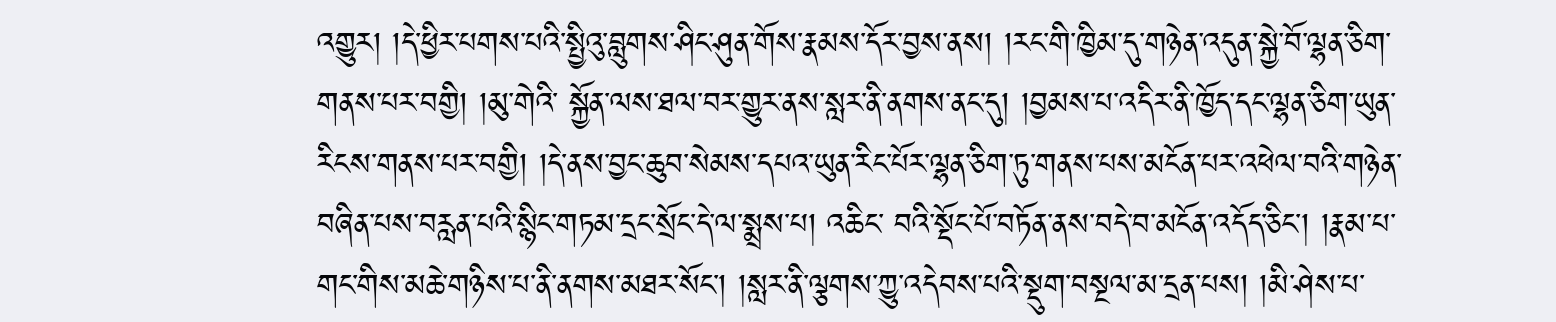འགྱུར། །དེ་ཕྱིར་པགས་པའི་སྤྱིའུ་བླུགས་ཤིང་ཤུན་གོས་རྣམས་དོར་བྱས་ནས། །རང་གི་ཁྱིམ་དུ་གཉེན་འདུན་སྐྱེ་བོ་ལྷན་ཅིག་གནས་པར་བགྱི། །མུ་གེའི་ སྐྱོན་ལས་ཐལ་བར་གྱུར་ནས་སླར་ནི་ནགས་ནང་དུ། །བྱམས་པ་འདིར་ནི་ཁྱོད་དང་ལྷན་ཅིག་ཡུན་རིངས་གནས་པར་བགྱི། །དེ་ནས་བྱང་ཆུབ་སེམས་དཔའ་ཡུན་རིང་པོར་ལྷན་ཅིག་ཏུ་གནས་པས་མངོན་པར་འཕེལ་བའི་གཉེན་བཞིན་པས་བརླན་པའི་སྙིང་གཏམ་དྲང་སྲོང་དེ་ལ་སྨྲས་པ། འཆིང་ བའི་སྡོང་པོ་བཏོན་ནས་བདེ་བ་མངོན་འདོད་ཅིང་། །རྣམ་པ་གང་གིས་མཆེ་གཉིས་པ་ནི་ནགས་མཐར་སོང་། །སླར་ནི་ལྕགས་ཀྱུ་འདེབས་པའི་སྡུག་བསྔལ་མ་དྲན་པས། །མི་ཤེས་པ་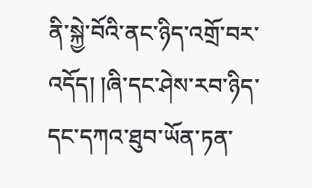ནི་སྐྱེ་བོའི་ནང་ཉིད་འགྲོ་བར་འདོད། །ཞི་དང་ཤེས་རབ་ཉིད་དང་དཀའ་ཐུབ་ཡོན་ཏན་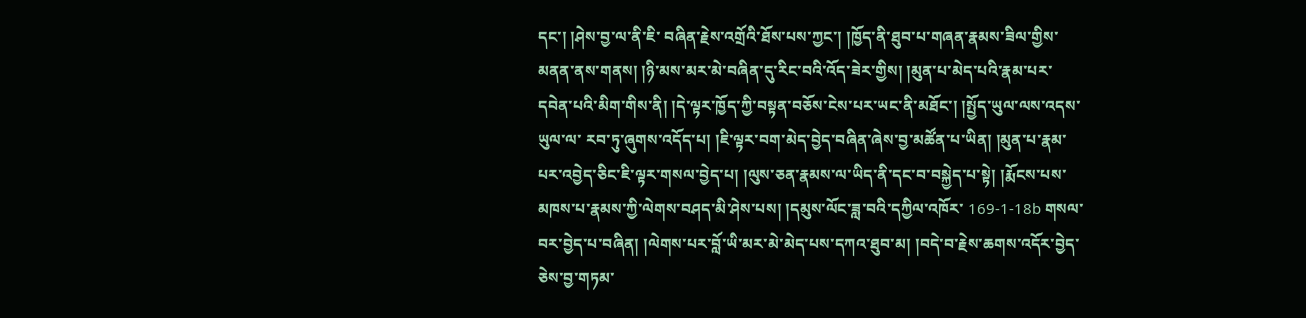དང་། །ཤེས་བྱ་ལ་ནི་ཇི་ བཞིན་རྗེས་འགྲོའི་ཐོས་པས་ཀྱང་། །ཁྱོད་ནི་ཐུབ་པ་གཞན་རྣམས་ཟིལ་གྱིས་མནན་ནས་གནས། །ཉི་མས་མར་མེ་བཞིན་དུ་རིང་བའི་འོད་ཟེར་གྱིས། །མུན་པ་མེད་པའི་རྣམ་པར་དབེན་པའི་མིག་གིས་ནི། །དེ་ལྟར་ཁྱོད་ཀྱི་བསྟན་བཅོས་ངེས་པར་ཡང་ནི་མཐོང་། །སྤྱོད་ཡུལ་ལས་འདས་ཡུལ་ལ་ རབ་ཏུ་ཞུགས་འདོད་པ། །ཇི་ལྟར་བག་མེད་བྱེད་བཞིན་ཞེས་བྱ་མཚོན་པ་ཡིན། །མུན་པ་རྣམ་པར་འབྱེད་ཅིང་ཇི་ལྟར་གསལ་བྱེད་པ། །ལུས་ཅན་རྣམས་ལ་ཡིད་ནི་དང་བ་བསྐྱེད་པ་སྟེ། །རྨོངས་པས་མཁས་པ་རྣམས་ཀྱི་ལེགས་བཤད་མི་ཤེས་པས། །དམུས་ལོང་ཟླ་བའི་དཀྱིལ་འཁོར་ 169-1-18b གསལ་བར་བྱེད་པ་བཞིན། །ལེགས་པར་བློ་ཡི་མར་མེ་མེད་པས་དཀའ་ཐུབ་མ། །བདེ་བ་རྗེས་ཆགས་འདོར་བྱེད་ཅེས་བྱ་གཏམ་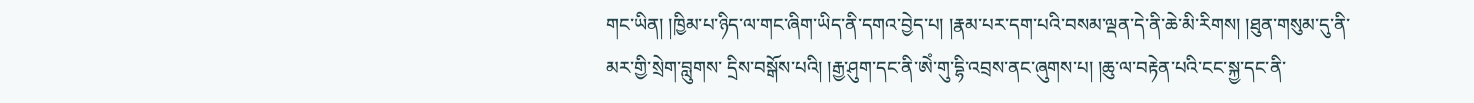གང་ཡིན། །ཁྱིམ་པ་ཉིད་ལ་གང་ཞིག་ཡིད་ནི་དགའ་བྱེད་པ། །རྣམ་པར་དག་པའི་བསམ་ལྡན་དེ་ནི་ཆེ་མི་རིགས། །ཐུན་གསུམ་དུ་ནི་མར་གྱི་སྲེག་བླུགས་ དྲིས་བསྒོས་པའི། །རྒྱ་ཤུག་དང་ནི་ཨེཾ་གུ་དྷི་འབྲས་ནང་ཞུགས་པ། །ཆུ་ལ་བརྟེན་པའི་ངང་སྐྱ་དང་ནི་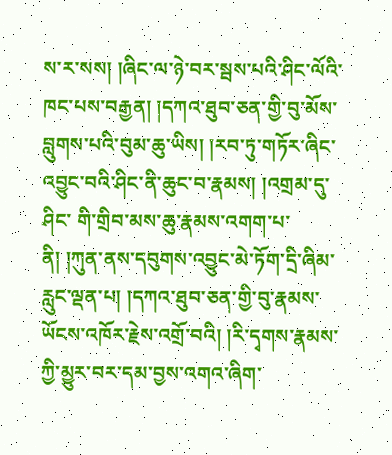ས་ར་སས། །ཞིང་ལ་ཉེ་བར་སྦས་པའི་ཤིང་ལོའི་ཁང་པས་བརྒྱན། །དཀའ་ཐུབ་ཅན་གྱི་བུ་མོས་བླུགས་པའི་བུམ་ཆུ་ཡིས། །རབ་ཏུ་གཏོར་ཞིང་འབྱུང་བའི་ཤིང་ནི་ཆུང་བ་རྣམས། །འགྲམ་དུ་ཤིང་ གི་གྲིབ་མས་ཆུ་རྣམས་འགག་པ་ནི། །ཀུན་ནས་དབུགས་འབྱུང་མེ་ཏོག་དྲི་ཞིམ་རླུང་ལྡན་པ། །དཀའ་ཐུབ་ཅན་གྱི་བུ་རྣམས་ཡོངས་འཁོར་རྗེས་འགྲོ་བའི། །རི་དྭགས་རྣམས་ཀྱི་མྱུར་བར་དམ་བྱས་འགའ་ཞིག་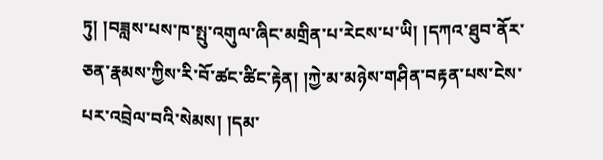ཏུ། །བཟླས་པས་ཁ་སྤུ་འགུལ་ཞིང་མགྲིན་པ་རེངས་པ་ཡི། །དཀའ་ཐུབ་ནོར་ ཅན་རྣམས་ཀྱིས་རི་བོ་ཚང་ཚིང་རྟེན། །ཀྱེ་མ་མཉེས་གཤིན་བརྟན་པས་ངེས་པར་འབྲེལ་བའི་སེམས། །དམ་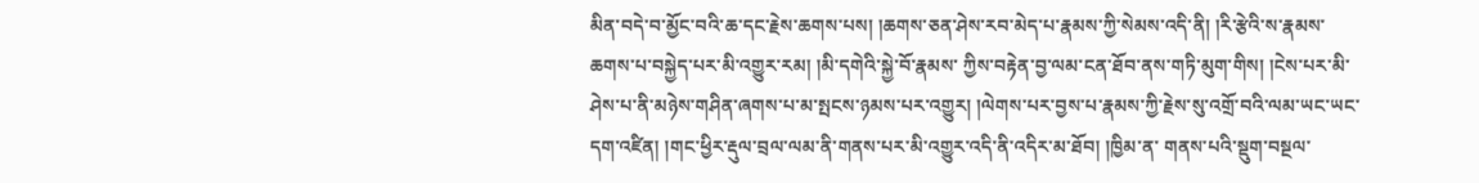མིན་བདེ་བ་མྱོང་བའི་ཆ་དང་རྗེས་ཆགས་པས། །ཆགས་ཅན་ཤེས་རབ་མེད་པ་རྣམས་ཀྱི་སེམས་འདི་ནི། །རི་རྩེའི་ས་རྣམས་ཆགས་པ་བསྐྱེད་པར་མི་འགྱུར་རམ། །མི་དགེའི་སྐྱེ་བོ་རྣམས་ ཀྱིས་བརྟེན་བྱ་ལམ་ངན་ཐོབ་ནས་གཏི་མུག་གིས། །ངེས་པར་མི་ཤེས་པ་ནི་མཉེས་གཤིན་ཞགས་པ་མ་སྤངས་ཉམས་པར་འགྱུར། །ལེགས་པར་བྱས་པ་རྣམས་ཀྱི་རྗེས་སུ་འགྲོ་བའི་ལམ་ཡང་ཡང་དག་འཛིན། །གང་ཕྱིར་རྡུལ་བྲལ་ལམ་ནི་གནས་པར་མི་འགྱུར་འདི་ནི་འདིར་མ་ཐོབ། །ཁྱིམ་ན་ གནས་པའི་སྡུག་བསྔལ་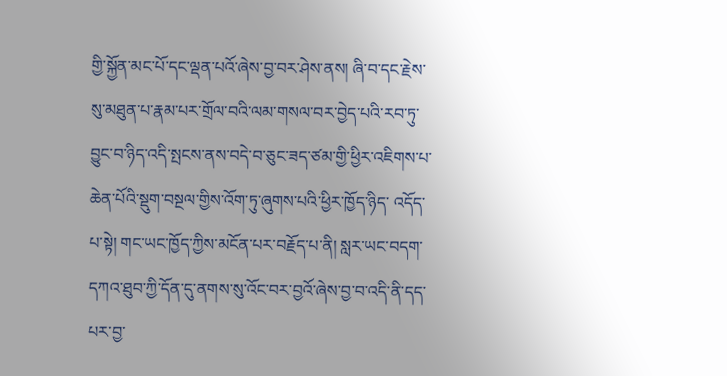གྱི་སྐྱོན་མང་པོ་དང་ལྡན་པའོ་ཞེས་བྱ་བར་ཤེས་ནས། ཞི་བ་དང་རྗེས་སུ་མཐུན་པ་རྣམ་པར་གྲོལ་བའི་ལམ་གསལ་བར་བྱེད་པའི་རབ་ཏུ་བྱུང་བ་ཉིད་འདི་སྤངས་ནས་བདེ་བ་ཅུང་ཟད་ཙམ་གྱི་ཕྱིར་འཇིགས་པ་ཆེན་པོའི་སྡུག་བསྔལ་གྱིས་འོག་ཏུ་ཞུགས་པའི་ཕྱིར་ཁྱོད་ཉིད་ འདོད་པ་སྟེ། གང་ཡང་ཁྱོད་ཀྱིས་མངོན་པར་བརྗོད་པ་ནི། སླར་ཡང་བདག་དཀའ་ཐུབ་ཀྱི་དོན་དུ་ནགས་སུ་འོང་བར་བྱའོ་ཞེས་བྱ་བ་འདི་ནི་དད་པར་བྱ་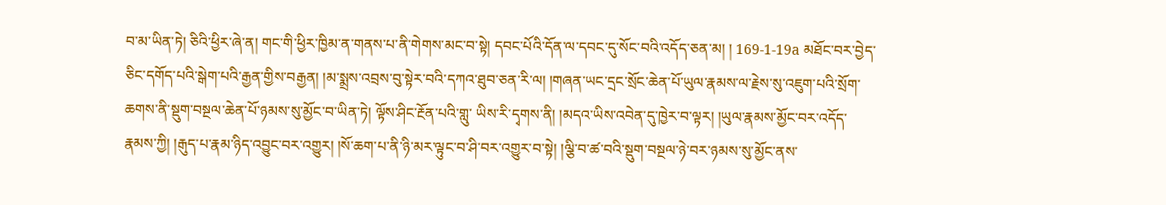བ་མ་ཡིན་ཏེ། ཅིའི་ཕྱིར་ཞེ་ན། གང་གི་ཕྱིར་ཁྱིམ་ན་གནས་པ་ནི་གེགས་མང་བ་སྟེ། དབང་པོའི་དོན་ལ་དབང་དུ་སོང་བའི་འདོད་ཅན་མ། ། 169-1-19a མཐོང་བར་བྱེད་ཅིང་དགོད་པའི་སྒེག་པའི་རྒྱན་གྱིས་བརྒྱན། །མ་སྨྲས་འབྲས་བུ་སྟེར་བའི་དཀའ་ཐུབ་ཅན་རི་ལ། །གཞན་ཡང་དྲང་སྲོང་ཆེན་པོ་ཡུལ་རྣམས་ལ་རྗེས་སུ་འཇུག་པའི་སྲོག་ཆགས་ནི་སྡུག་བསྔལ་ཆེན་པོ་ཉམས་སུ་མྱོང་བ་ཡིན་ཏེ། ལྟོས་ཤིང་རྔོན་པའི་གླུ་ ཡིས་རི་དྭགས་ནི། །མདའ་ཡིས་འབེན་དུ་ཁྱེར་བ་ལྟར། །ཡུལ་རྣམས་མྱོང་བར་འདོད་རྣམས་ཀྱི། །རྒུད་པ་རྣམ་ཉིད་འབྱུང་བར་འགྱུར། །སོ་ཆག་པ་ནི་ཉི་མར་ལྟུང་བ་ཤི་བར་འགྱུར་བ་སྟེ། །ལྕི་བ་ཚ་བའི་སྡུག་བསྔལ་ཉེ་བར་ཉམས་སུ་མྱོང་ནས་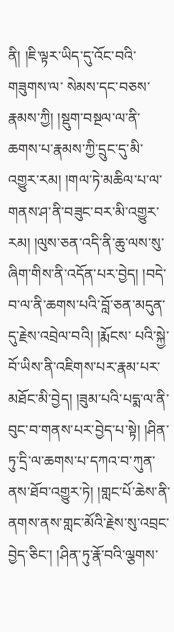ནི། །ཇི་ལྟར་ཡིད་དུ་འོང་བའི་གཟུགས་ལ་ སེམས་དང་བཅས་རྣམས་ཀྱི། །སྡུག་བསྔལ་ལ་ནི་ཆགས་པ་རྣམས་ཀྱི་དྲུང་དུ་མི་འགྱུར་རམ། །གལ་ཏེ་མཆིལ་པ་ལ་གནས་ཤ་ནི་བཟུང་བར་མི་འགྱུར་རམ། །ལུས་ཅན་འདི་ནི་ཆུ་ལས་སུ་ཞིག་གིས་ནི་འདོན་པར་བྱེད། །བདེ་བ་ལ་ནི་ཆགས་པའི་བློ་ཅན་མདུན་དུ་རྗེས་འབྲེལ་བའི། །རྨོངས་ པའི་སྐྱེ་བོ་ཡིས་ནི་འཇིགས་པར་རྣམ་པར་མཐོང་མི་བྱེད། །ཟུམ་པའི་པདྨ་ལ་ནི་བུང་བ་གནས་པར་བྱེད་པ་སྟེ། །ཤིན་ཏུ་དྲི་ལ་ཆགས་པ་དཀའ་བ་ཀུན་ནས་ཐོབ་འགྱུར་ཏེ། །གླང་པོ་ཆེས་ནི་ནགས་ནས་གླང་མོའི་རྗེས་སུ་འབྲང་བྱེད་ཅིང་། །ཤིན་ཏུ་རྣོ་བའི་ལྕགས་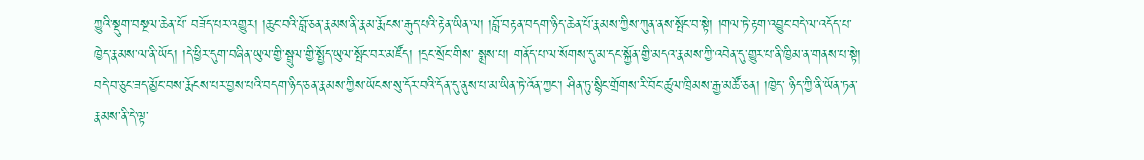ཀྱུའི་སྡུག་བསྔལ་ཆེན་པོ་ བཟོད་པར་འགྱུར། །ཆུང་བའི་བློ་ཅན་རྣམས་ནི་རྣམ་རྨོངས་རྒུད་པའི་རྟེན་ཡིན་ལ། །བློ་བརྟན་བདག་ཉིད་ཆེན་པོ་རྣམས་ཀྱིས་ཀུན་ནས་སྤོང་བ་སྟེ། །གལ་ཏེ་རྟག་འབྱུང་བདེ་ལ་འདོད་པ་ཁྱེད་རྣམས་ལ་ནི་ཡོད། །དེ་ཕྱིར་དུག་བཞིན་ཡུལ་གྱི་སྦྲུལ་གྱི་སྤྱོད་ཡུལ་སྤོང་བར་མཛོད། །དྲང་སྲོང་གིས་ སྨྲས་པ། གནོད་པ་ལ་སོགས་དུ་མ་དང་སྐྱོན་གྱི་མདའ་རྣམས་ཀྱི་འབེན་དུ་གྱུར་པ་ནི་ཁྱིམ་ན་གནས་པ་སྟེ། བདེ་བ་ཅུང་ཟད་མྱོང་བས་རྨོངས་པར་བྱས་པའི་བདག་ཉིད་ཅན་རྣམས་ཀྱིས་ཡོངས་སུ་དོར་བའི་དོན་དུ་ནུས་པ་མ་ཡིན་ཏེ་འོན་ཀྱང་། ཤིན་ཏུ་སྙིང་གྲོགས་རི་བོང་ཚུལ་ཁྲིམས་རྒྱ་མཚོ་ཅན། །ཁྱེད་ ཉིད་ཀྱི་ནི་ཡོན་ཏན་རྣམས་ནི་དེ་ལྟ་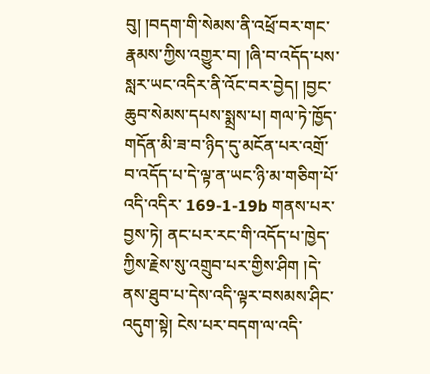བུ། །བདག་གི་སེམས་ནི་འཕྲོ་བར་གང་རྣམས་ཀྱིས་འགྱུར་བ། །ཞི་བ་འདོད་པས་སླར་ཡང་འདིར་ནི་འོང་བར་བྱེད། །བྱང་ཆུབ་སེམས་དཔས་སྨྲས་པ། གལ་ཏེ་ཁྱོད་གདོན་མི་ཟ་བ་ཉིད་དུ་མངོན་པར་འགྲོ་བ་འདོད་པ་དེ་ལྟ་ན་ཡང་ཉི་མ་གཅིག་པོ་འདི་འདིར་ 169-1-19b གནས་པར་བྱས་ཏེ། ནང་པར་རང་གི་འདོད་པ་ཁྱེད་ཀྱིས་རྗེས་སུ་འགྲུབ་པར་གྱིས་ཤིག །དེ་ནས་ཐུབ་པ་དེས་འདི་ལྟར་བསམས་ཤིང་འདུག་སྟེ། ངེས་པར་བདག་ལ་འདི་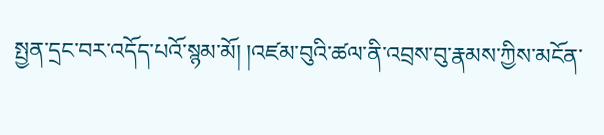སྤྱན་དྲང་བར་འདོད་པའོ་སྙམ་མོ། །འཛམ་བུའི་ཚལ་ནི་འབྲས་བུ་རྣམས་ཀྱིས་མངོན་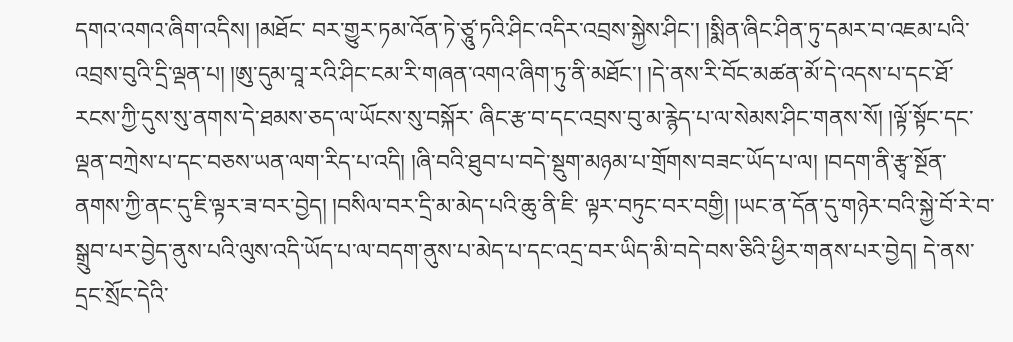དགའ་འགའ་ཞིག་འདིས། །མཐོང་ བར་གྱུར་ཏམ་འོན་ཏེ་ཙཱུ་ཏའི་ཤིང་འདིར་འབྲས་སྐྱེས་ཤིང་། །སྨིན་ཞིང་ཤིན་ཏུ་དམར་བ་འཇམ་པའི་འབྲས་བུའི་དྲི་ལྡན་པ། །ཨུ་དུམ་བཱ་རའི་ཤིང་ངམ་རི་གཞན་འགའ་ཞིག་ཏུ་ནི་མཐོང་། །དེ་ནས་རི་བོང་མཚན་མོ་དེ་འདས་པ་དང་ཐོ་རངས་ཀྱི་དུས་སུ་ནགས་དེ་ཐམས་ཅད་ལ་ཡོངས་སུ་བསྐོར་ ཞིང་རྩ་བ་དང་འབྲས་བུ་མ་རྙེད་པ་ལ་སེམས་ཤིང་གནས་སོ། །ལྟོ་སྟོང་དང་ལྡན་བཀྲེས་པ་དང་བཅས་ཡན་ལག་རིད་པ་འདི། །ཞི་བའི་ཐུབ་པ་བདེ་སྡུག་མཉམ་པ་གྲོགས་བཟང་ཡོད་པ་ལ། །བདག་ནི་རྩྭ་སྔོན་ནགས་ཀྱི་ནང་དུ་ཇི་ལྟར་ཟ་བར་བྱེད། །བསིལ་བར་དྲི་མ་མེད་པའི་ཆུ་ནི་ཇི་ ལྟར་བཏུང་བར་བགྱི། །ཡང་ན་དོན་དུ་གཉེར་བའི་སྐྱེ་བོ་རེ་བ་སྒྲུབ་པར་བྱེད་ནུས་པའི་ལུས་འདི་ཡོད་པ་ལ་བདག་ནུས་པ་མེད་པ་དང་འདྲ་བར་ཡིད་མི་བདེ་བས་ཅིའི་ཕྱིར་གནས་པར་བྱེད། དེ་ནས་དྲང་སྲོང་དེའི་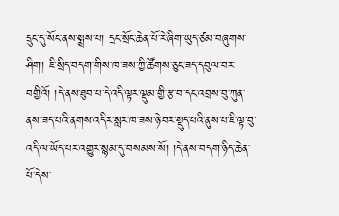དྲུང་དུ་སོང་ནས་སྨྲས་པ། དྲང་སྲོང་ཆེན་པོ་རེ་ཞིག་ཡུད་ཙམ་བཞུགས་ཤིག། ཇི་སྲིད་བདག་གིས་ཁ་ཟས་ཀྱི་ཚོགས་ཅུང་ཟད་དབུལ་བར་བགྱིའོ། །དེ་ནས་ཐུབ་པ་དེ་འདི་ལྟར་ལྡུམ་གྱི་རྩ་བ་དང་འབྲས་བུ་ཀུན་ནས་ཟད་པའི་ནགས་འདིར་སླར་ཁ་ཟས་ཉེ་བར་སྡུད་པའི་ནུས་པ་ཇི་ལྟ་བུ་འདི་ལ་ཡོད་པར་འགྱུར་སྙམ་དུ་བསམས་སོ། །དེ་ནས་བདག་ཉིད་ཆེན་པོ་དེས་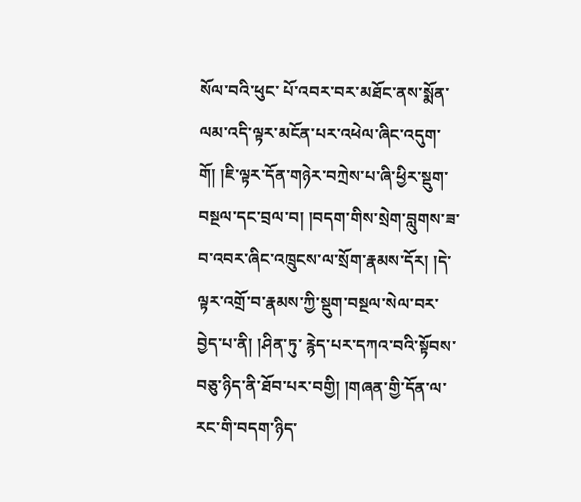སོལ་བའི་ཕུང་ པོ་འབར་བར་མཐོང་ནས་སྨོན་ལམ་འདི་ལྟར་མངོན་པར་འཕེལ་ཞིང་འདུག་གོ། །ཇི་ལྟར་དོན་གཉེར་བཀྲེས་པ་ཞི་ཕྱིར་སྡུག་བསྔལ་དང་བྲལ་བ། །བདག་གིས་སྲེག་བླུགས་ཟ་བ་འབར་ཞིང་འཁྲུངས་ལ་སྲོག་རྣམས་དོར། །དེ་ལྟར་འགྲོ་བ་རྣམས་ཀྱི་སྡུག་བསྔལ་སེལ་བར་བྱེད་པ་ནི། །ཤིན་ཏུ་ རྙེད་པར་དཀའ་བའི་སྟོབས་བཅུ་ཉིད་ནི་ཐོབ་པར་བགྱི། །གཞན་གྱི་དོན་ལ་རང་གི་བདག་ཉིད་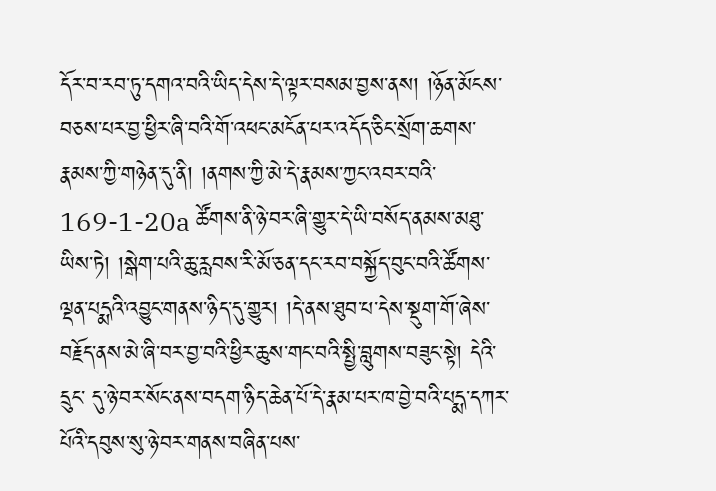དོར་བ་རབ་ཏུ་དགའ་བའི་ཡིད་དེས་དེ་ལྟར་བསམ་བྱས་ནས། །ཉོན་མོངས་བཅས་པར་བྱ་ཕྱིར་ཞི་བའི་གོ་འཕང་མངོན་པར་འདོད་ཅིང་སྲོག་ཆགས་རྣམས་ཀྱི་གཉེན་དུ་ནི། །ནགས་ཀྱི་མེ་དེ་རྣམས་ཀྱང་འབར་བའི་ 169-1-20a ཚོགས་ནི་ཉེ་བར་ཞི་གྱུར་དེ་ཡི་བསོད་ནམས་མཐུ་ཡིས་ཏེ། །སྒེག་པའི་ཆུ་རླབས་རི་མོ་ཅན་དང་རབ་བསྐྱོད་བུང་བའི་ཚོགས་ལྡན་པདྨའི་འབྱུང་གནས་ཉིད་དུ་གྱུར། །དེ་ནས་ཐུབ་པ་དེས་སྡུག་གོ་ཞེས་བརྗོད་ནས་མེ་ཞི་བར་བྱ་བའི་ཕྱིར་ཆུས་གང་བའི་སྤྱི་བླུགས་བཟུང་སྟེ། དེའི་དྲུང་ དུ་ཉེ་བར་སོང་ནས་བདག་ཉིད་ཆེན་པོ་དེ་རྣམ་པར་ཁ་བྱེ་བའི་པདྨ་དཀར་པོའི་དབུས་སུ་ཉེ་བར་གནས་བཞིན་པས་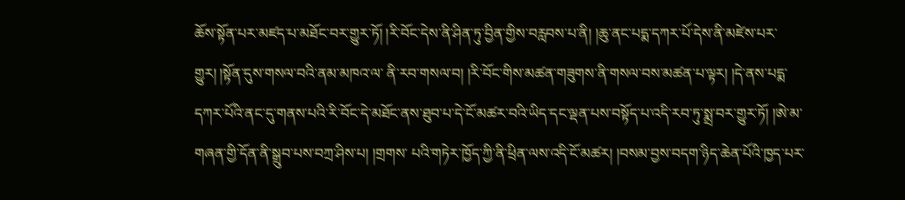ཆོས་སྟོན་པར་མཛད་པ་མཐོང་བར་གྱུར་ཏོ། །རི་བོང་དེས་ནི་ཤིན་ཏུ་བྱིན་གྱིས་བརླབས་པ་ནི། །ཆུ་ནང་པདྨ་དཀར་པོ་དེས་ནི་མཛེས་པར་གྱུར། །སྟོན་དུས་གསལ་བའི་ནམ་མཁའ་ལ་ ནི་རབ་གསལ་བ། །རི་བོང་གིས་མཚན་གཟུགས་ནི་གསལ་བས་མཚན་པ་ལྟར། །དེ་ནས་པདྨ་དཀར་པོའི་ནང་དུ་གནས་པའི་རི་བོང་དེ་མཐོང་ནས་ཐུབ་པ་དེ་ངོ་མཚར་བའི་ཡིད་དང་ལྡན་པས་བསྟོད་པ་འདི་རབ་ཏུ་སྨྲ་བར་གྱུར་ཏོ། །ཨེ་མ་གཞན་གྱི་དོན་ནི་སྒྲུབ་པས་བཀྲ་ཤིས་པ། །གྲགས་ པའི་གཏེར་ཁྱོད་ཀྱི་ནི་ཕྲིན་ལས་འདི་ངོ་མཚར། །བསམ་བྱས་བདག་ཉིད་ཆེན་པོའི་ཁྱད་པར་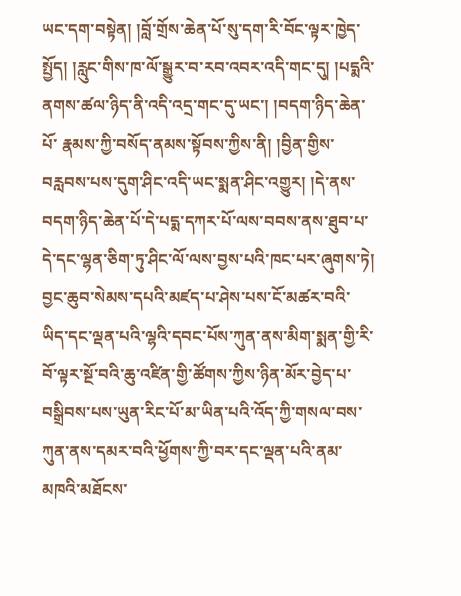ཡང་དག་བསྟེན། །བློ་གྲོས་ཆེན་པོ་སུ་དག་རི་བོང་ལྟར་ཁྱེད་སྤྱོད། །རླུང་གིས་ཁ་ལོ་སྒྱུར་བ་རབ་འབར་འདི་གང་དུ། །པདྨའི་ནགས་ཚལ་ཉིད་ནི་འདི་འདྲ་གང་དུ་ཡང་། །བདག་ཉིད་ཆེན་པོ་ རྣམས་ཀྱི་བསོད་ནམས་སྟོབས་ཀྱིས་ནི། །བྱིན་གྱིས་བརླབས་པས་དུག་ཤིང་འདི་ཡང་སྨན་ཤིང་འགྱུར། །དེ་ནས་བདག་ཉིད་ཆེན་པོ་དེ་པདྨ་དཀར་པོ་ལས་བབས་ནས་ཐུབ་པ་དེ་དང་ལྷན་ཅིག་ཏུ་ཤིང་ལོ་ལས་བྱས་པའི་ཁང་པར་ཞུགས་ཏེ། བྱང་ཆུབ་སེམས་དཔའི་མཛད་པ་ཤེས་པས་ངོ་མཚར་བའི་ ཡིད་དང་ལྡན་པའི་ལྷའི་དབང་པོས་ཀུན་ནས་མིག་སྨན་གྱི་རི་བོ་ལྟར་སྔོ་བའི་ཆུ་འཛིན་གྱི་ཚོགས་ཀྱིས་ཉིན་མོར་བྱེད་པ་བསྒྲིབས་པས་ཡུན་རིང་པོ་མ་ཡིན་པའི་འོད་ཀྱི་གསལ་བས་ཀུན་ནས་དམར་བའི་ཕྱོགས་ཀྱི་བར་དང་ལྡན་པའི་ནམ་མཁའི་མཐོངས་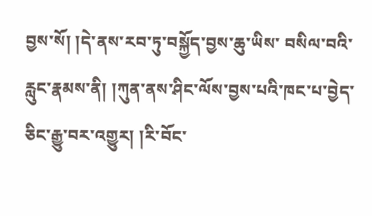བྱས་སོ། །དེ་ནས་རབ་ཏུ་བསྐྱོད་བྱས་ཆུ་ཡིས་ བསིལ་བའི་རླུང་རྣམས་ནི། །ཀུན་ནས་ཤིང་ལོས་བྱས་པའི་ཁང་པ་བྱེད་ཅིང་རྒྱུ་བར་འགྱུར། །རི་བོང་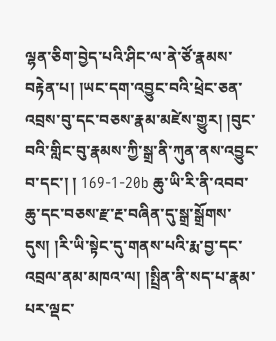ལྷན་ཅིག་བྱེད་པའི་ཤིང་ལ་ནེ་ཙོ་རྣམས་བརྟེན་པ། །ཡང་དག་འབྱུང་བའི་ཕྲེང་ཅན་འབྲས་བུ་དང་བཅས་རྣམ་མཛེས་གྱུར། །བུང་བའི་གླིང་བུ་རྣམས་ཀྱི་སྒྲ་ནི་ཀུན་ནས་འབྱུང་བ་དང་། ། 169-1-20b ཆུ་ཡི་རི་ནི་འབབ་ཆུ་དང་བཅས་རྫ་རྔ་བཞིན་དུ་སྒྲ་སྒྲོགས་དུས། །རི་ཡི་སྟེང་དུ་གནས་པའི་རྨ་བྱ་དང་འབྲལ་ནམ་མཁའ་ལ། །སྤྲིན་ནི་སད་པ་རྣམ་པར་ལྡང་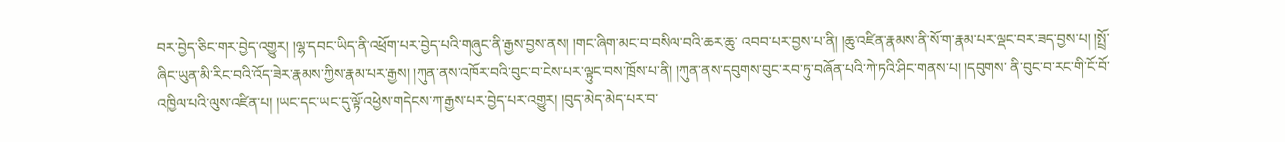བར་བྱེད་ཅིང་གར་བྱེད་འགྱུར། །ལྷ་དབང་ཡིད་ནི་འཕྲོག་པར་བྱེད་པའི་གཞུང་ནི་རྒྱས་བྱས་ནས། །གང་ཞིག་མང་བ་བསིལ་བའི་ཆར་ཆུ་ འབབ་པར་བྱས་པ་ནི། །ཆུ་འཛིན་རྣམས་ནི་སོ་ག་རྣམ་པར་ལྡང་བར་ཟད་བྱས་པ། །སྤྲོ་ཞིང་ཡུན་མི་རིང་བའི་འོད་ཟེར་རྣམས་ཀྱིས་རྣམ་པར་རྒྱས། །ཀུན་ནས་འཁོར་བའི་བུང་བ་ངེས་པར་ལྟུང་བས་ཁྲོས་པ་ནི། །ཀུན་ནས་དབུགས་བུང་རབ་ཏུ་བཞོན་པའི་ཀེ་ཏའི་ཤིང་གནས་པ། །དབུགས་ ནི་བུང་བ་རང་གི་ངོ་བོ་འཁྱིལ་པའི་ལུས་འཛིན་པ། །ཡང་དང་ཡང་དུ་ལྟོ་འཕྱེས་གདེངས་ཀ་རྒྱས་པར་བྱེད་པར་འགྱུར། །བུད་མེད་མེད་པར་བ་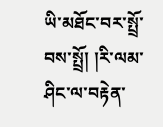ཡི་མཐོང་བར་སྤྲོ་བས་སྤྲོ། །རི་ལམ་ཤིང་ལ་བརྟེན་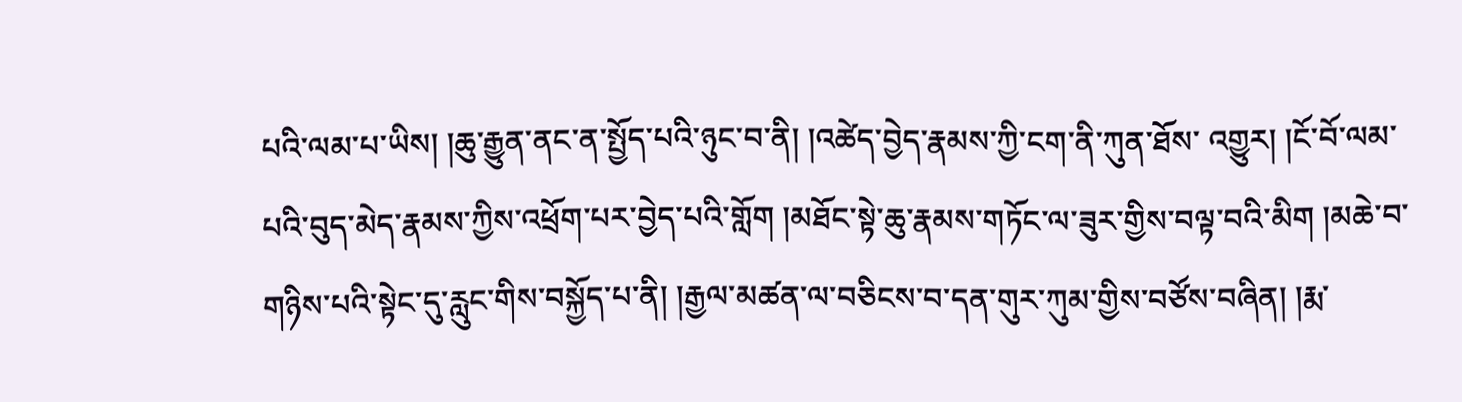པའི་ལམ་པ་ཡིས། །ཆུ་རྒྱུན་ནང་ན་སྤྱོད་པའི་ཉུང་བ་ནི། །འཚེད་བྱེད་རྣམས་ཀྱི་ངག་ནི་ཀུན་ཐོས་ འགྱུར། །ངོ་བོ་ལམ་པའི་བུད་མེད་རྣམས་ཀྱིས་འཕྲོག་པར་བྱེད་པའི་གློག །མཐོང་སྟེ་ཆུ་རྣམས་གཏོང་ལ་ཟུར་གྱིས་བལྟ་བའི་མིག །མཆེ་བ་གཉིས་པའི་སྟེང་དུ་རླུང་གིས་བསྐྱོད་པ་ནི། །རྒྱལ་མཚན་ལ་བཅིངས་བ་དན་གུར་ཀུམ་གྱིས་བཙོས་བཞིན། །རྨ་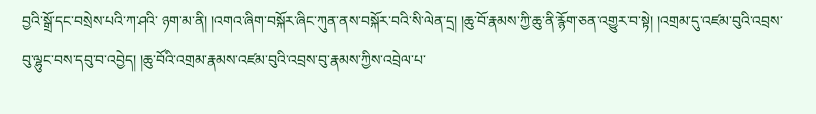བྱའི་སྒྲོ་དང་བསྲེས་པའི་ཀ་ཤའི་ ཉག་མ་ནི། །འགའ་ཞིག་བསྐོར་ཞིང་ཀུན་ནས་བསྐོར་བའི་སི་ལེན་དྲ། །ཆུ་བོ་རྣམས་ཀྱི་ཆུ་ནི་རྙོག་ཅན་འགྱུར་བ་སྟེ། །འགྲམ་དུ་འཛམ་བུའི་འབྲས་བུ་ལྷུང་བས་དབུ་བ་འབྱེད། །ཆུ་བོའི་འགྲམ་རྣམས་འཛམ་བུའི་འབྲས་བུ་རྣམས་ཀྱིས་འབྲེལ་པ་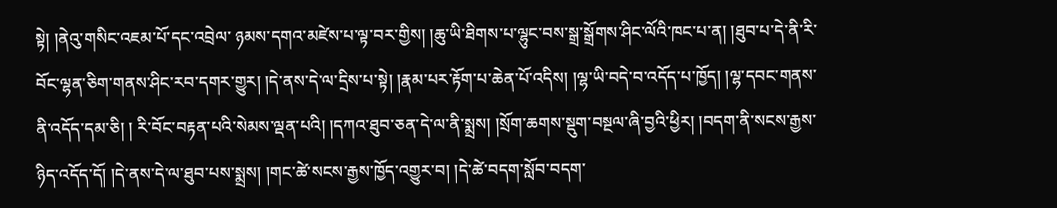སྟེ། །ནེའུ་གསིང་འཇམ་པོ་དང་འབྲེལ་ ཉམས་དགའ་མཛེས་པ་ལྟ་བར་གྱིས། །ཆུ་ཡི་ཐིགས་པ་ལྷུང་བས་སྒྲ་སྒྲོགས་ཤིང་ལོའི་ཁང་པ་ན། །ཐུབ་པ་དེ་ནི་རི་བོང་ལྷན་ཅིག་གནས་ཤིང་རབ་དགར་གྱུར། །དེ་ནས་དེ་ལ་དྲིས་པ་སྟེ། །རྣམ་པར་རྟོག་པ་ཆེན་པོ་འདིས། །ལྷ་ཡི་བདེ་བ་འདོད་པ་ཁྱོད། །ལྷ་དབང་གནས་ནི་འདོད་དམ་ཅི། ། རི་བོང་བརྟན་པའི་སེམས་ལྡན་པའི། །དཀའ་ཐུབ་ཅན་དེ་ལ་ནི་སྨྲས། །སྲོག་ཆགས་སྡུག་བསྔལ་ཞི་བྱའི་ཕྱིར། །བདག་ནི་སངས་རྒྱས་ཉིད་འདོད་དོ། །དེ་ནས་དེ་ལ་ཐུབ་པས་སྨྲས། །གང་ཚེ་སངས་རྒྱས་ཁྱོད་འགྱུར་བ། །དེ་ཚེ་བདག་སློབ་བདག་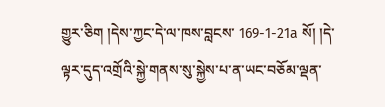གྱུར་ཅིག །དེས་ཀྱང་དེ་ལ་ཁས་བླངས་ 169-1-21a སོ། །དེ་ལྟར་དུད་འགྲོའི་སྐྱེ་གནས་སུ་སྐྱེས་པ་ན་ཡང་བཅོམ་ལྡན་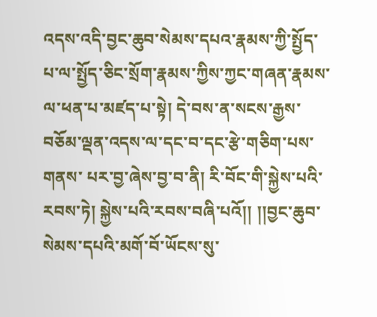འདས་འདི་བྱང་ཆུབ་སེམས་དཔའ་རྣམས་ཀྱི་སྤྱོད་པ་ལ་སྤྱོད་ཅིང་སྲོག་རྣམས་ཀྱིས་ཀྱང་གཞན་རྣམས་ལ་ཕན་པ་མཛད་པ་སྟེ། དེ་བས་ན་སངས་རྒྱས་བཅོམ་ལྡན་འདས་ལ་དང་བ་དང་རྩེ་གཅིག་པས་གནས་ པར་བྱ་ཞེས་བྱ་བ་ནི། རི་བོང་གི་སྐྱེས་པའི་རབས་ཏེ། སྐྱེས་པའི་རབས་བཞི་པའོ།། །།བྱང་ཆུབ་སེམས་དཔའི་མགོ་བོ་ཡོངས་སུ་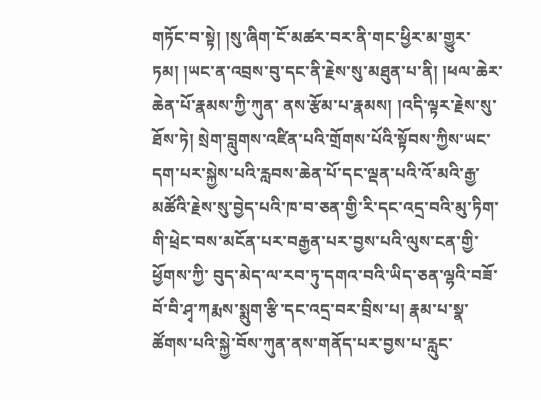གཏོང་བ་སྟེ། །སུ་ཞིག་ངོ་མཚར་བར་ནི་གང་ཕྱིར་མ་གྱུར་ཏམ། །ཡང་ན་འབྲས་བུ་དང་ནི་རྗེས་སུ་མཐུན་པ་ནི། །ཕལ་ཆེར་ཆེན་པོ་རྣམས་ཀྱི་ཀུན་ ནས་རྩོམ་པ་རྣམས། །འདི་ལྟར་རྗེས་སུ་ཐོས་ཏེ། སྲེག་བླུགས་འཛིན་པའི་གྲོགས་པོའི་སྟོབས་ཀྱིས་ཡང་དག་པར་སྐྱེས་པའི་རླབས་ཆེན་པོ་དང་ལྡན་པའི་འོ་མའི་རྒྱ་མཚོའི་རྗེས་སུ་བྱེད་པའི་ཁ་བ་ཅན་གྱི་རི་དང་འདྲ་བའི་མུ་ཏིག་གི་ཕྲེང་བས་མངོན་པར་བརྒྱན་པར་བྱས་པའི་ལུས་ངན་གྱི་ཕྱོགས་ཀྱི་ བུད་མེད་ལ་རབ་ཏུ་དགའ་བའི་ཡིད་ཅན་ལྷའི་བཟོ་བོ་བི་ཤྭ་ཀརྨས་སྨུག་རྩི་དང་འདྲ་བར་བྲིས་པ། རྣམ་པ་སྣ་ཚོགས་པའི་སྐྱེ་བོས་ཀུན་ནས་གནོད་པར་བྱས་པ་རླུང་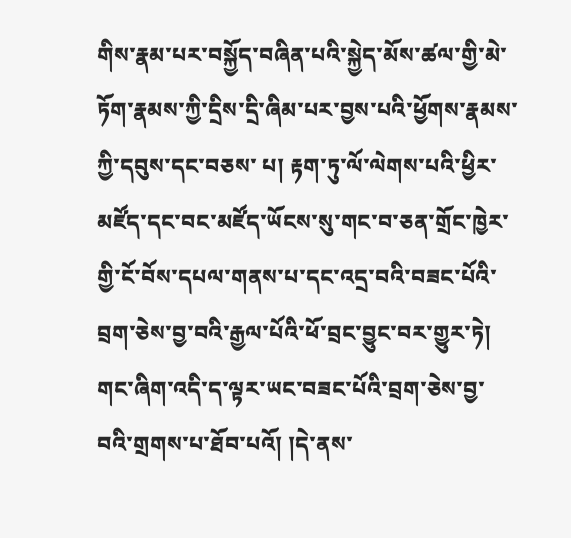གིས་རྣམ་པར་བསྐྱོད་བཞིན་པའི་སྐྱེད་མོས་ཚལ་གྱི་མེ་ཏོག་རྣམས་ཀྱི་དྲིས་དྲི་ཞིམ་པར་བྱས་པའི་ཕྱོགས་རྣམས་ཀྱི་དབུས་དང་བཅས་ པ། རྟག་ཏུ་ལོ་ལེགས་པའི་ཕྱིར་མཛོད་དང་བང་མཛོད་ཡོངས་སུ་གང་བ་ཅན་གྲོང་ཁྱེར་གྱི་ངོ་བོས་དཔལ་གནས་པ་དང་འདྲ་བའི་བཟང་པོའི་བྲག་ཅེས་བྱ་བའི་རྒྱལ་པོའི་ཕོ་བྲང་བྱུང་བར་གྱུར་ཏེ། གང་ཞིག་འདི་ད་ལྟར་ཡང་བཟང་པོའི་བྲག་ཅེས་བྱ་བའི་གྲགས་པ་ཐོབ་པའོ། །དེ་ནས་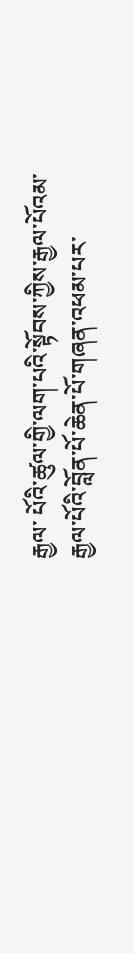རྒྱལ་ པོའི་ཚུལ་གྱི་ལག་པའི་སྟོབས་ཀྱིས་རྒྱལ་པོའམ་རྒྱལ་པོའི་བློན་པོ་ཆེན་པོ་གཞན་འཕམ་པར་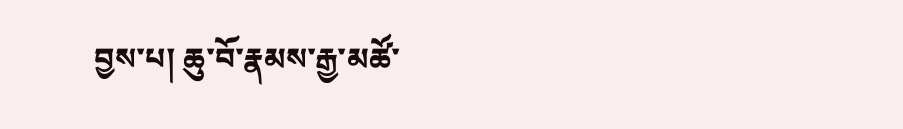བྱས་པ། ཆུ་བོ་རྣམས་རྒྱ་མཚོ་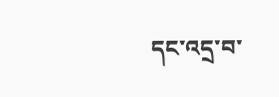དང་འདྲ་བ་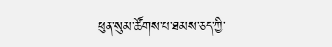ཕུན་སུམ་ཚོགས་པ་ཐམས་ཅད་ཀྱི་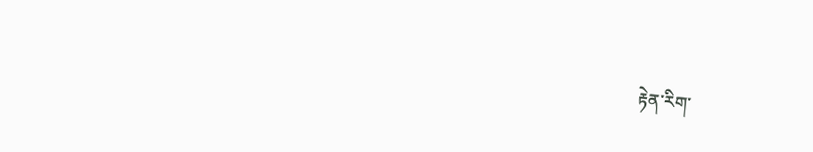རྟེན་རིག་